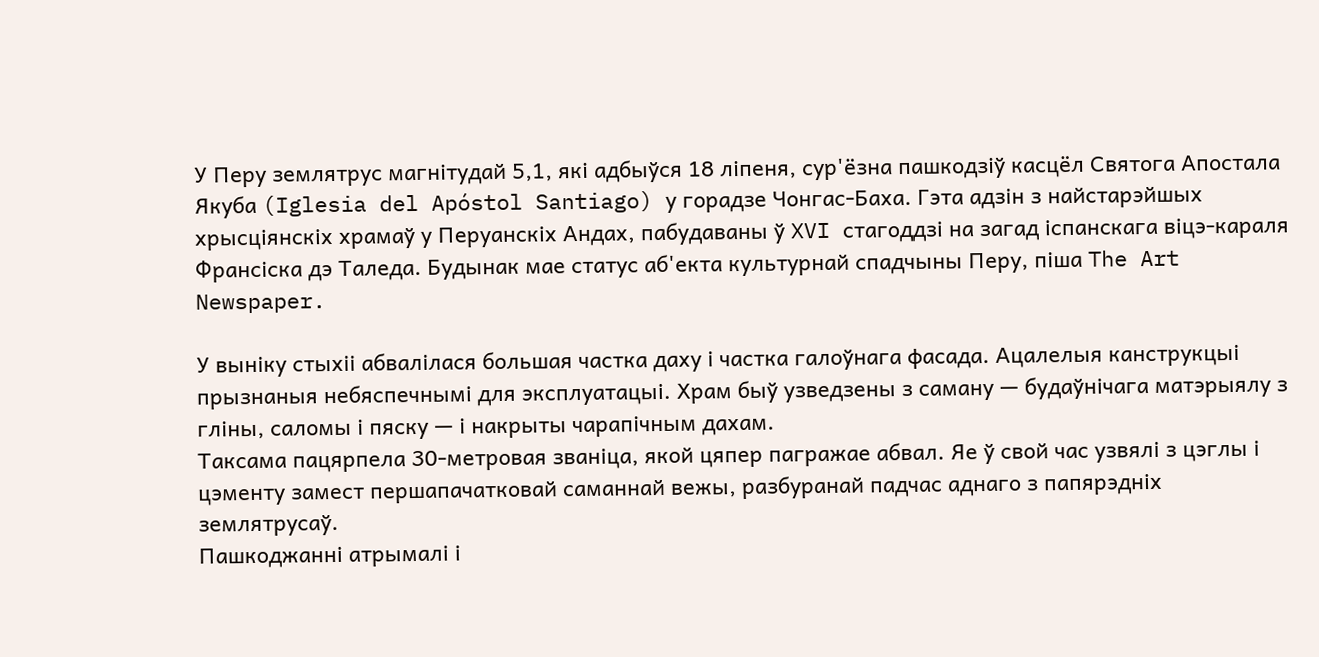У Перу землятрус магнітудай 5,1, які адбыўся 18 ліпеня, сур'ёзна пашкодзіў касцёл Святога Апостала Якуба (Iglesia del Apóstol Santiago) у горадзе Чонгас-Баха. Гэта адзін з найстарэйшых хрысціянскіх храмаў у Перуанскіх Андах, пабудаваны ў XVI стагоддзі на загад іспанскага віцэ-караля Франсіска дэ Таледа. Будынак мае статус аб'екта культурнай спадчыны Перу, піша The Art Newspaper.

У выніку стыхіі абвалілася большая частка даху і частка галоўнага фасада. Ацалелыя канструкцыі прызнаныя небяспечнымі для эксплуатацыі. Храм быў узведзены з саману — будаўнічага матэрыялу з гліны, саломы і пяску — і накрыты чарапічным дахам.
Таксама пацярпела 30‑метровая званіца, якой цяпер пагражае абвал. Яе ў свой час узвялі з цэглы і цэменту замест першапачатковай саманнай вежы, разбуранай падчас аднаго з папярэдніх землятрусаў.
Пашкоджанні атрымалі і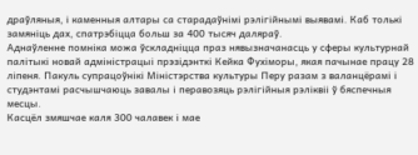драўляныя, і каменныя алтары са старадаўнімі рэлігійнымі выявамі. Каб толькі замяніць дах, спатрэбіцца больш за 400 тысяч даляраў.
Аднаўленне помніка можа ўскладніцца праз нявызначанасць у сферы культурнай палітыкі новай адміністрацыі прэзідэнткі Кейка Фухіморы, якая пачынае працу 28 ліпеня. Пакуль супрацоўнікі Міністэрства культуры Перу разам з валанцёрамі і студэнтамі расчышчаюць завалы і перавозяць рэлігійныя рэліквіі ў бяспечныя месцы.
Касцёл змяшчае каля 300 чалавек і мае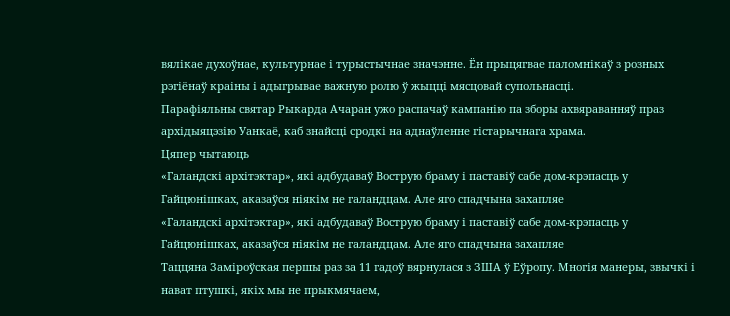вялікае духоўнае, культурнае і турыстычнае значэнне. Ён прыцягвае паломнікаў з розных рэгіёнаў краіны і адыгрывае важную ролю ў жыцці мясцовай супольнасці.
Парафіяльны святар Рыкарда Ачаран ужо распачаў кампанію па зборы ахвяраванняў праз архідыяцэзію Уанкаё, каб знайсці сродкі на аднаўленне гістарычнага храма.
Цяпер чытаюць
«Галандскі архітэктар», які адбудаваў Вострую браму і паставіў сабе дом-крэпасць у Гайцюнішках, аказаўся ніякім не галандцам. Але яго спадчына захапляе
«Галандскі архітэктар», які адбудаваў Вострую браму і паставіў сабе дом-крэпасць у Гайцюнішках, аказаўся ніякім не галандцам. Але яго спадчына захапляе
Таццяна Заміроўская першы раз за 11 гадоў вярнулася з ЗША ў Еўропу. Многія манеры, звычкі і нават птушкі, якіх мы не прыкмячаем,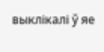выклікалі ў яе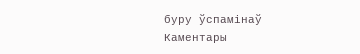буру ўспамінаў
Каментары